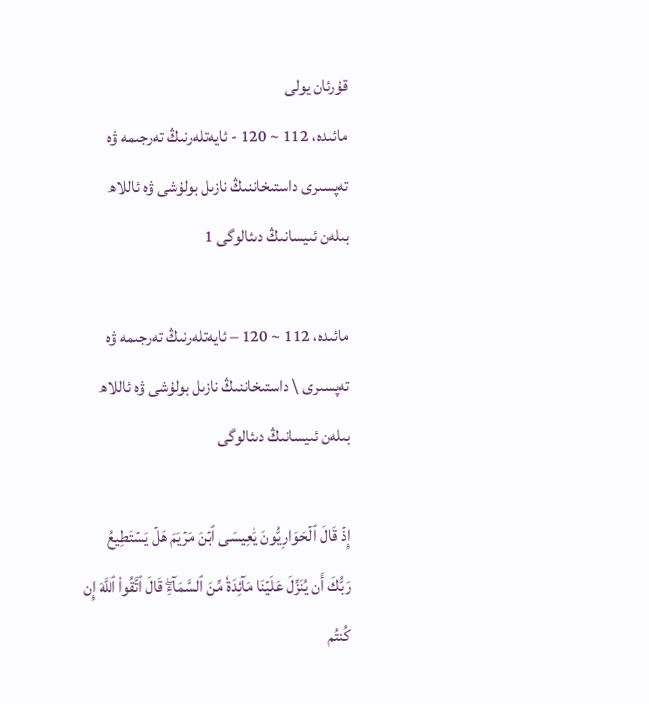قۇرئان يولى
مائىدە، 112 ~ 120 - ئايەتلەرنىڭ تەرجىمە ۋە تەپسىرى داستىخاننىڭ نازىل بولۇشى ۋە ئاللاھ بىلەن ئىيسانىڭ دىئالوگى 1

مائىدە، 112 ~ 120 – ئايەتلەرنىڭ تەرجىمە ۋە تەپسىرى \ داستىخاننىڭ نازىل بولۇشى ۋە ئاللاھ بىلەن ئىيسانىڭ دىئالوگى

إِذۡ قَالَ ٱلۡحَوَارِيُّونَ يَٰعِيسَى ٱبۡنَ مَرۡيَمَ هَلۡ يَسۡتَطِيعُ رَبُّكَ أَن يُنَزِّلَ عَلَيۡنَا مَآئِدَةٗ مِّنَ ٱلسَّمَآءِۖ قَالَ ٱتَّقُواْ ٱللَّهَ إِن كُنتُم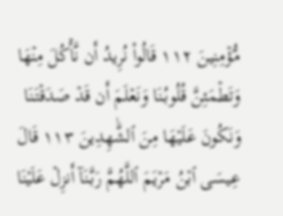مُّؤۡمِنِينَ ١١٢ قَالُواْ نُرِيدُ أَن نَّأۡكُلَ مِنۡهَا وَتَطۡمَئِنَّ قُلُوبُنَا وَنَعۡلَمَ أَن قَدۡ صَدَقۡتَنَا وَنَكُونَ عَلَيۡهَا مِنَ ٱلشَّٰهِدِينَ ١١٣ قَالَ عِيسَى ٱبۡنُ مَرۡيَمَ ٱللَّهُمَّ رَبَّنَآ أَنزِلۡ عَلَيۡنَا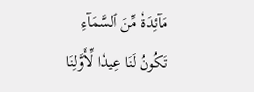مَآئِدَةٗ مِّنَ ٱلسَّمَآءِ تَكُونُ لَنَا عِيدٗا لِّأَوَّلِنَا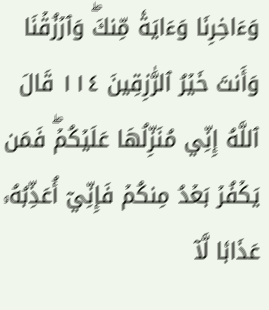وَءَاخِرِنَا وَءَايَةٗ مِّنكَۖ وَٱرۡزُقۡنَا وَأَنتَ خَيۡرُ ٱلرَّٰزِقِينَ ١١٤ قَالَ ٱللَّهُ إِنِّي مُنَزِّلُهَا عَلَيۡكُمۡۖ فَمَن يَكۡفُرۡ بَعۡدُ مِنكُمۡ فَإِنِّيٓ أُعَذِّبُهُۥ عَذَابٗا لَّآ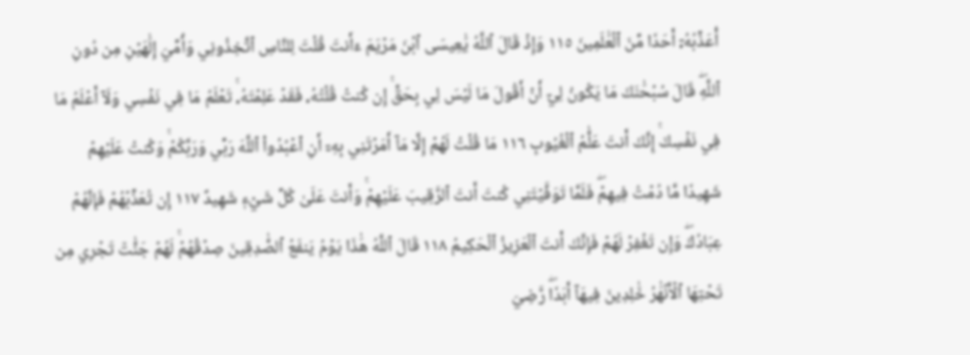أُعَذِّبُهُۥٓ أَحَدٗا مِّنَ ٱلۡعَٰلَمِينَ ١١٥ وَإِذۡ قَالَ ٱللَّهُ يَٰعِيسَى ٱبۡنَ مَرۡيَمَ ءَأَنتَ قُلۡتَ لِلنَّاسِ ٱتَّخِذُونِي وَأُمِّيَ إِلَٰهَيۡنِ مِن دُونِ ٱللَّهِۖ قَالَ سُبۡحَٰنَكَ مَا يَكُونُ لِيٓ أَنۡ أَقُولَ مَا لَيۡسَ لِي بِحَقٍّۚ إِن كُنتُ قُلۡتُهُۥ فَقَدۡ عَلِمۡتَهُۥۚ تَعۡلَمُ مَا فِي نَفۡسِي وَلَآ أَعۡلَمُ مَا فِي نَفۡسِكَۚ إِنَّكَ أَنتَ عَلَّٰمُ ٱلۡغُيُوبِ ١١٦ مَا قُلۡتُ لَهُمۡ إِلَّا مَآ أَمَرۡتَنِي بِهِۦٓ أَنِ ٱعۡبُدُواْ ٱللَّهَ رَبِّي وَرَبَّكُمۡۚ وَكُنتُ عَلَيۡهِمۡ شَهِيدٗا مَّا دُمۡتُ فِيهِمۡۖ فَلَمَّا تَوَفَّيۡتَنِي كُنتَ أَنتَ ٱلرَّقِيبَ عَلَيۡهِمۡۚ وَأَنتَ عَلَىٰ كُلِّ شَيۡءٖ شَهِيدٌ ١١٧ إِن تُعَذِّبۡهُمۡ فَإِنَّهُمۡ عِبَادُكَۖ وَإِن تَغۡفِرۡ لَهُمۡ فَإِنَّكَ أَنتَ ٱلۡعَزِيزُ ٱلۡحَكِيمُ ١١٨ قَالَ ٱللَّهُ هَٰذَا يَوۡمُ يَنفَعُ ٱلصَّٰدِقِينَ صِدۡقُهُمۡۚ لَهُمۡ جَنَّٰتٞ تَجۡرِي مِن تَحۡتِهَا ٱلۡأَنۡهَٰرُ خَٰلِدِينَ فِيهَآ أَبَدٗاۖ رَّضِيَ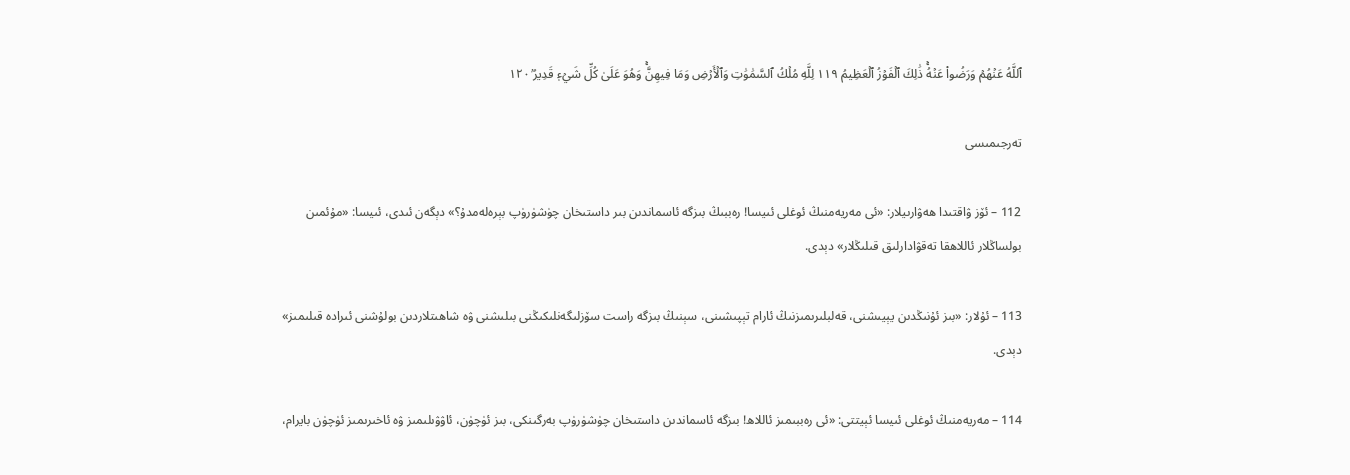ٱللَّهُ عَنۡهُمۡ وَرَضُواْ عَنۡهُۚ ذَٰلِكَ ٱلۡفَوۡزُ ٱلۡعَظِيمُ ١١٩ لِلَّهِ مُلۡكُ ٱلسَّمَٰوَٰتِ وَٱلۡأَرۡضِ وَمَا فِيهِنَّۚ وَهُوَ عَلَىٰ كُلِّ شَيۡءٖ قَدِيرُۢ ١٢٠

تەرجىمىسى

112 – ئۆز ۋاقتىدا ھەۋارىيلار: «ئى مەريەمنىڭ ئوغلى ئىيسا! رەببىڭ بىزگە ئاسماندىن بىر داستىخان چۈشۈرۈپ بېرەلەمدۇ؟» دېگەن ئىدى، ئىيسا: «مۇئمىن بولساڭلار ئاللاھقا تەقۋادارلىق قىلىڭلار» دېدى.

113 – ئۇلار: «بىز ئۇنىڭدىن يېيىشنى، قەلبلىرىمىزنىڭ ئارام تېپىشىنى، سېنىڭ بىزگە راست سۆزلىگەنلىكىڭنى بىلىشنى ۋە شاھىتلاردىن بولۇشنى ئىرادە قىلىمىز» دېدى.

114 – مەريەمنىڭ ئوغلى ئىيسا ئېيتتى: «ئى رەببىمىز ئاللاھ! بىزگە ئاسماندىن داستىخان چۈشۈرۈپ بەرگىنكى، بىز ئۈچۈن، ئاۋۋىلىمىز ۋە ئاخىرىمىز ئۈچۈن بايرام،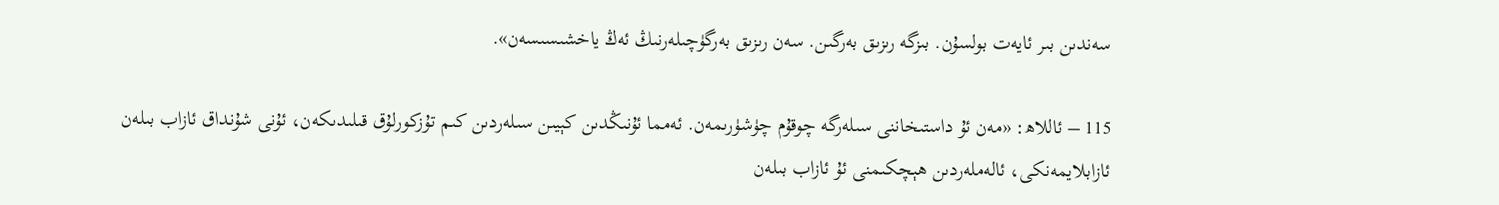سەندىن بىر ئايەت بولسۇن. بىزگە رىزىق بەرگىن. سەن رىزىق بەرگۈچىلەرنىڭ ئەڭ ياخشىسىسەن».

115 – ئاللاھ: «مەن ئۇ داستىخاننى سىلەرگە چوقۇم چۈشۈرىمەن. ئەمما ئۇنىڭدىن كېيىن سىلەردىن كىم تۇزكورلۇق قىلىدىكەن، ئۇنى شۇنداق ئازاب بىلەن ئازابلايمەنكى، ئالەملەردىن ھېچكىمنى ئۇ ئازاب بىلەن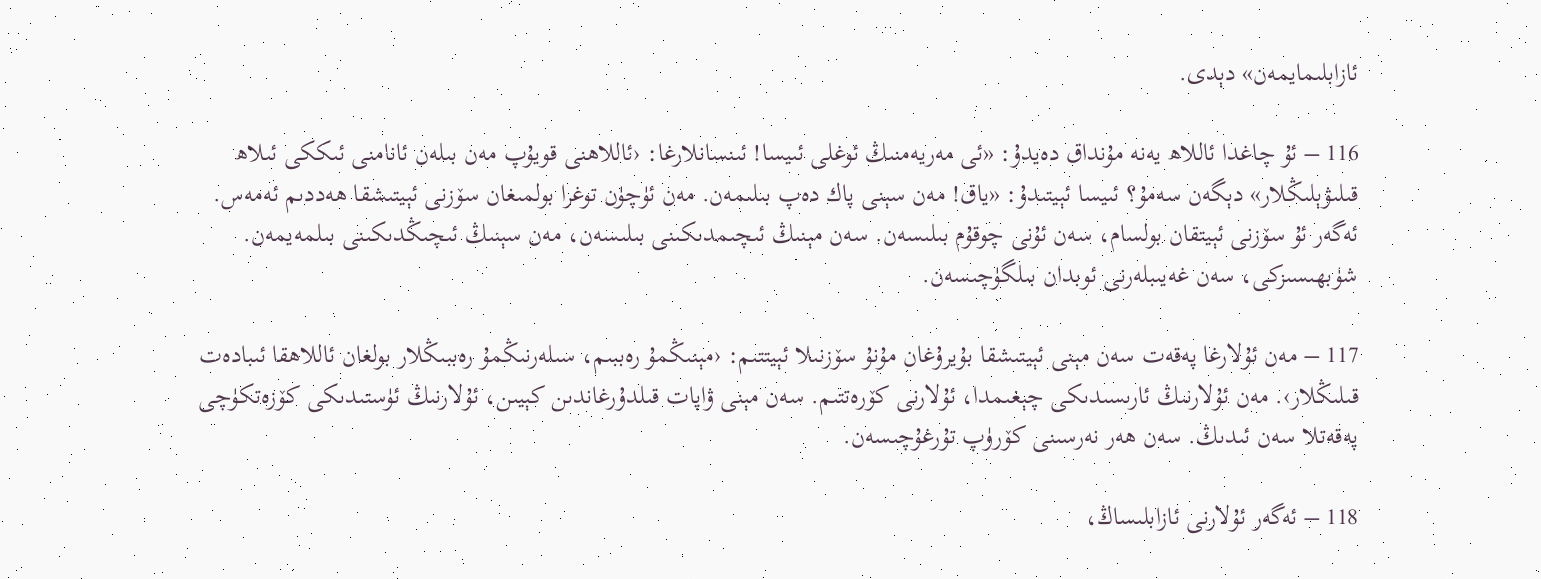ئازابلىمايمەن» دېدى.

116 – ئۇ چاغدا ئاللاھ يەنە مۇنداق دەيدۇ: «ئى مەريەمنىڭ ئوغلى ئىيسا! ئىنسانلارغا: ‹ئاللاھنى قويۇپ مەن بىلەن ئانامنى ئىككى ئىلاھ قىلىۋېلىڭلار» دېگەن سەمۇ؟ ئىيسا ئېيتىدۇ: «ياق! مەن سېنى پاك دەپ بىلىمەن. مەن ئۈچۈن توغرا بولمىغان سۆزنى ئېيتىشقا ھەددىم ئەمەس. ئەگەر ئۇ سۆزنى ئېيتقان بولسام، سەن ئۇنى چوقۇم بىلىسەن. سەن مېنىڭ ئىچىمدىكىنى بىلىسەن، مەن سېنىڭ ئىچىڭدىكىنى بىلمەيمەن. شۈبھىسىزكى، سەن غەيىبلەرنى ئوبدان بىلگۈچىسەن.

117 – مەن ئۇلارغا پەقەت سەن مېنى ئېيتىشقا بۇيرۇغان مۇنۇ سۆزنىلا ئېيتتىم: ‹مېنىڭمۇ رەببىم، سىلەرنىڭمۇ رەببىڭلار بولغان ئاللاھقا ئىبادەت قىلىڭلار›. مەن ئۇلارنىڭ ئارىسىدىكى چېغىمدا، ئۇلارنى كۆرەتتىم. سەن مېنى ۋاپات قىلدۇرغاندىن كېيىن، ئۇلارنىڭ ئۈستىدىكى كۆزەتكۈچى پەقەتلا سەن ئىدىڭ. سەن ھەر نەرسىنى كۆرۈپ تۇرغۇچىسەن.

118 – ئەگەر ئۇلارنى ئازابلىساڭ،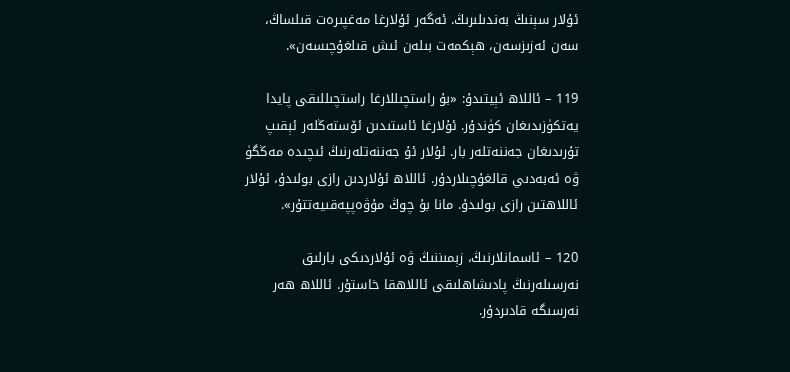ئۇلار سېنىڭ بەندىلىرىڭ. ئەگەر ئۇلارغا مەغپىرەت قىلساڭ، سەن ئەزىزسەن، ھېكمەت بىلەن ئىش قىلغۇچىسەن».

119 – ئاللاھ ئېيتىدۇ: «بۇ راستچىللارغا راستچىللىقى پايدا يەتكۈزىدىغان كۈندۇر. ئۇلارغا ئاستىدىن ئۆستەڭلەر ئېقىپ تۇرىدىغان جەننەتلەر بار. ئۇلار ئۇ جەننەتلەرنىڭ ئىچىدە مەڭگۈ ۋە ئەبەدىي قالغۇچىلاردۇر. ئاللاھ ئۇلاردىن رازى بولىدۇ، ئۇلار ئاللاھتىن رازى بولىدۇ. مانا بۇ چوڭ مۇۋەپپەقىيەتتۇر».

120 – ئاسمانلارنىڭ، زېمىننىڭ ۋە ئۇلاردىكى بارلىق نەرسىلەرنىڭ پادىشاھلىقى ئاللاھقا خاستۇر. ئاللاھ ھەر نەرسىگە قادىردۇر.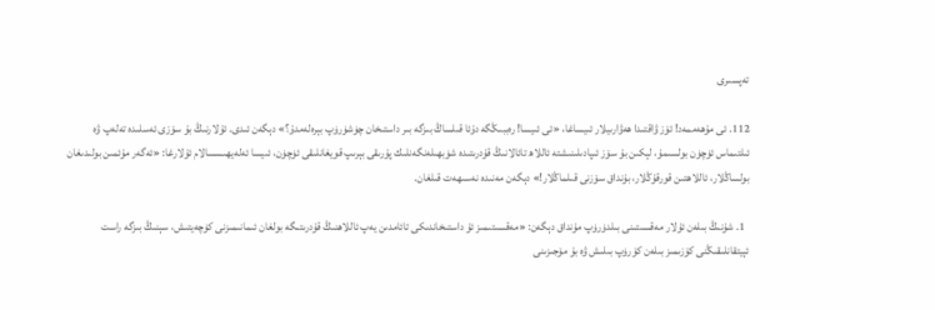تەپسىرى

112. ئى مۇھەممەد! ئۆز ۋاقتىدا ھەۋارىيلار ئىيساغا، «ئى ئىيسا! رەببىڭگە دۇئا قىلساڭ بىزگە بىر داستىخان چۈشۈرۈپ بېرەلەمدۇ؟» دېگەن ئىدى. ئۇلارنىڭ بۇ سۆزى ئەسلىدە تەلەپ ۋە ئىلتىماس ئۈچۈن بولسىمۇ، لېكىن بۇ سۆز ئىپادىلىنىشتە ئاللاھ تائالانىڭ قۇدرىتىدە شۈبھىلەنگەنلىك پۇرىقى بېرىپ قويغانلىقى ئۈچۈن، ئىيسا ئەلەيھىسسالام ئۇلارغا: «ئەگەر مۇئمىن بولىدىغان بولساڭلار، ئاللاھتىن قورقۇڭلار، بۇنداق سۆزنى قىلماڭلار!» دېگەن مەنىدە نەسىھەت قىلغان.

  1. شۇنىڭ بىلەن ئۇلار مەقسىتىنى بىلدۈرۈپ مۇنداق دېگەن: «مەقسىتىمىز ئۇ داستىخاندىكى تائامدىن يەپ ئاللاھنىڭ قۇدرىتىگە بولغان ئىمانىمىزنى كۈچەيتىش، سېنىڭ بىزگە راست ئېيتقانلىقىڭنى كۆزىمىز بىلەن كۆرۈپ بىلىش ۋە بۇ مۆجىزىنى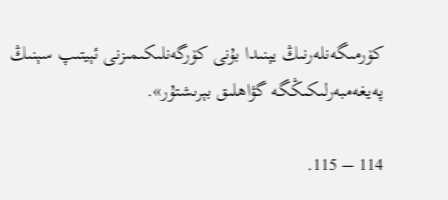كۆرمىگەنلەرنىڭ يېنىدا بۇنى كۆرگەنلىكىمىزنى ئېيتىپ سېنىڭ پەيغەمبەرلىكىڭگە گۋاھلىق بېرىشتۇر».

114 – 115.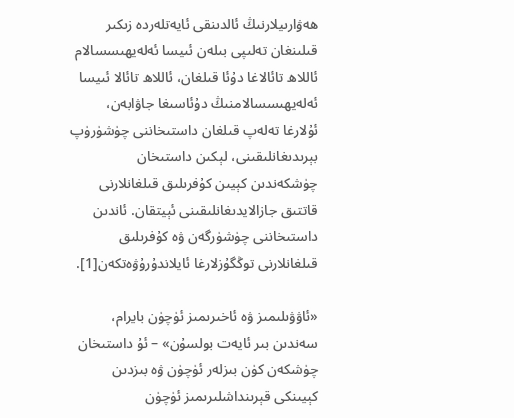ھەۋارىيلارنىڭ ئالدىنقى ئايەتلەردە زىكىر قىلىنغان تەلىپى بىلەن ئىيسا ئەلەيھىسسالام ئاللاھ تائالاغا دۇئا قىلغان، ئاللاھ تائالا ئىيسا ئەلەيھىسسالامنىڭ دۇئاسىغا جاۋابەن، ئۇلارغا تەلەپ قىلغان داستىخاننى چۈشۈرۈپ بېرىدىغانلىقىنى، لېكىن داستىخان چۈشكەندىن كېيىن كۇفرىلىق قىلغانلارنى قاتتىق جازالايدىغانلىقىنى ئېيتقان. ئاندىن داستىخاننى چۈشۈرگەن ۋە كۇفرىلىق قىلغانلارنى توڭگۇزلارغا ئايلاندۇرۇۋەتكەن[1].

«ئاۋۋىلىمىز ۋە ئاخىرىمىز ئۈچۈن بايرام، سەندىن بىر ئايەت بولسۇن» – ئۇ داستىخان چۈشكەن كۈن بىزلەر ئۈچۈن ۋە بىزدىن كېيىنكى قېرىنداشلىرىمىز ئۈچۈن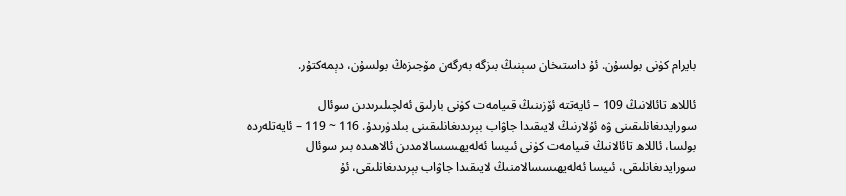بايرام كۈنى بولسۇن. ئۇ داستىخان سېنىڭ بىزگە بەرگەن مۆجىزەڭ بولسۇن، دېمەكتۇر.

ئاللاھ تائالانىڭ 109 – ئايەتتە ئۆزىنىڭ قىيامەت كۈنى بارلىق ئەلچىلىرىدىن سوئال سورايدىغانلىقىنى ۋە ئۇلارنىڭ لايىقىدا جاۋاب بېرىدىغانلىقىنى بىلدۈرىدۇ. 116 ~ 119 – ئايەتلەردە بولسا، ئاللاھ تائالانىڭ قىيامەت كۈنى ئىيسا ئەلەيھىسسالامدىن ئالاھىدە بىر سوئال سورايدىغانلىقى، ئىيسا ئەلەيھىسسالامنىڭ لايىقىدا جاۋاب بېرىدىغانلىقى، ئۇ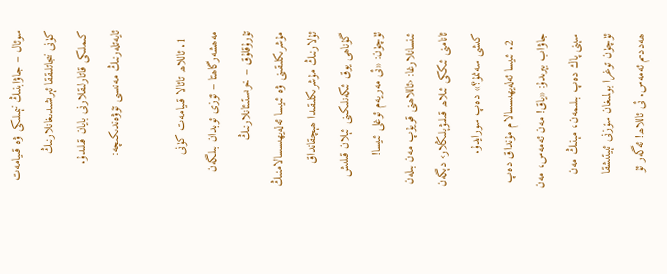سوئال – جاۋابنىڭ نېمىلىكى ۋە قىيامەت كۈنى نىجاتلىققا ئېرىشىدىغانلارنىڭ كىملىكى قاتارلىقلارنى بايان قىلىدۇ. ئايەتلەرنىڭ مەنىسى تۆۋەندىكىچە:

  1. ئاللاھ تائالا قىيامەت كۈنى مەھشەرگاھتا – ئۆزى ئوبدان بىلگەن تۇرۇقلۇق – خرىستىئانلارنىڭ مۇشرىكلىقىنى ۋە ئىيسا ئەلەيھىسسالامنىڭ ئۇلارنىڭ مۇشرىكلىقىدا ھېچقانداق گۇناھى يوق ئىكەنلىكىنى ئېلان قىلىش ئۈچۈن: «ئى مەريەم ئوغلى ئىيسا! ئىنسانلارغا: ‹ئاللاھنى قويۇپ مەن بىلەن ئانامنى ئىككى ئىلاھ قىلىۋېلىڭلار› دېگەن كىشى سەنمۇ؟» دەپ سورايدۇ.
  2. ئىيسا ئەلەيھىسسالام مۇنداق دەپ جاۋاب بېرىدۇ: «ياق! مەن ئەمەس، مەن سېنى پاك دەپ بىلىمەن، مېنىڭ مەن ئۈچۈن توغرا بولمىغان سۆزنى ئېيتىشقا ھەددىم ئەمەس. ئى ئاللاھ! ئەگەر ئۇ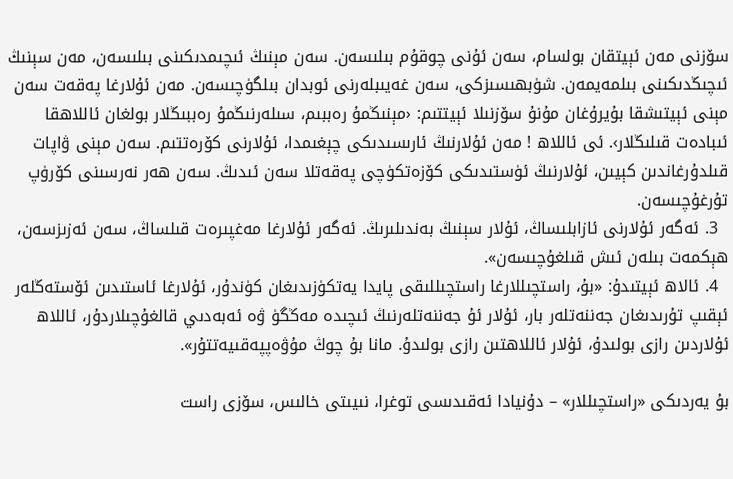سۆزنى مەن ئېيتقان بولسام، سەن ئۇنى چوقۇم بىلىسەن. سەن مېنىڭ ئىچىمدىكىنى بىلىسەن، مەن سېنىڭ ئىچىڭدىكىنى بىلمەيمەن. شۈبھىسىزكى، سەن غەيىبلەرنى ئوبدان بىلگۈچىسەن. مەن ئۇلارغا پەقەت سەن مېنى ئېيتىشقا بۇيرۇغان مۇنۇ سۆزنىلا ئېيتتىم: ‹مېنىڭمۇ رەببىم، سىلەرنىڭمۇ رەببىڭلار بولغان ئاللاھقا ئىبادەت قىلىڭلار›. ئى ئاللاھ ! مەن ئۇلارنىڭ ئارىسىدىكى چېغىمدا، ئۇلارنى كۆرەتتىم. سەن مېنى ۋاپات قىلدۇرغاندىن كېيىن، ئۇلارنىڭ ئۈستىدىكى كۆزەتكۈچى پەقەتلا سەن ئىدىڭ. سەن ھەر نەرسىنى كۆرۈپ تۇرغۇچىسەن.
  3. ئەگەر ئۇلارنى ئازابلىساڭ، ئۇلار سېنىڭ بەندىلىرىڭ. ئەگەر ئۇلارغا مەغپىرەت قىلساڭ، سەن ئەزىزسەن، ھېكمەت بىلەن ئىش قىلغۇچىسەن».
  4. ئالاھ ئېيتىدۇ: «بۇ، راستچىللارغا راستچىللىقى پايدا يەتكۈزىدىغان كۈندۇر، ئۇلارغا ئاستىدىن ئۆستەڭلەر ئېقىپ تۇرىدىغان جەننەتلەر بار، ئۇلار ئۇ جەننەتلەرنىڭ ئىچىدە مەڭگۈ ۋە ئەبەدىي قالغۇچىلاردۇر، ئاللاھ ئۇلاردىن رازى بولىدۇ، ئۇلار ئاللاھتىن رازى بولىدۇ. مانا بۇ چوڭ مۇۋەپپەقىيەتتۇر».

بۇ يەردىكى «راستچىللار» – دۇنيادا ئەقىدىسى توغرا، نىيىتى خالىس، سۆزى راست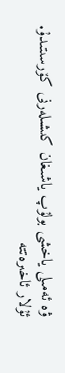ۋە ئەمىلى ياخشى بولۇپ ياشىغان كىشىلەرنى كۆرسىتىدۇ. ئۇلار ئاخىرەتتە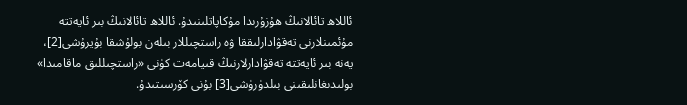ئاللاھ تائالانىڭ ھۇزۇرىدا مۇكاپاتلىنىدۇ. ئاللاھ تائالانىڭ بىر ئايەتتە مۇئمىنلارنى تەقۋادارلىققا ۋە راستچىللار بىلەن بولۇشقا بۇيرۇشى[2]، يەنە بىر ئايەتتە تەقۋادارلارنىڭ قىيامەت كۈنى «راستچىللىق ماقامىدا» بولىدىغانلىقىنى بىلدۈرۈشى[3] بۇنى كۆرسىتىدۇ.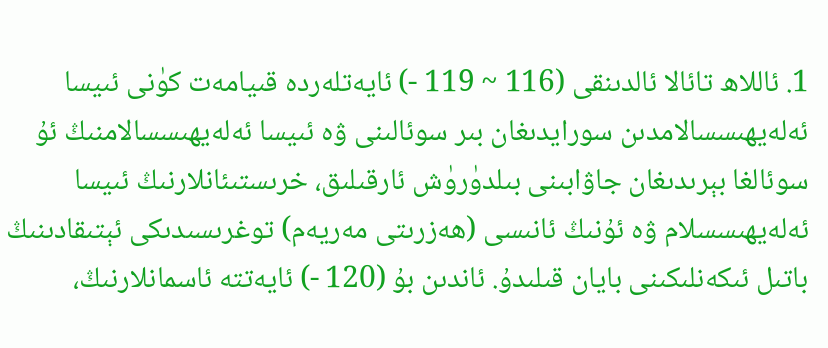1. ئاللاھ تائالا ئالدىنقى (116 ~ 119 -) ئايەتلەردە قىيامەت كۈنى ئىيسا ئەلەيھىسسالامدىن سورايدىغان بىر سوئالىنى ۋە ئىيسا ئەلەيھىسسالامنىڭ ئۇ سوئالغا بېرىدىغان جاۋابىنى بىلدۈرۈش ئارقىلىق، خرىستىئانلارنىڭ ئىيسا ئەلەيھىسسلام ۋە ئۇنىڭ ئانىسى (ھەزرىتى مەريەم) توغرىسىدىكى ئېتىقادىنىڭ باتىل ئىكەنلىكىنى بايان قىلىدۇ. ئاندىن بۇ (120 -) ئايەتتە ئاسمانلارنىڭ،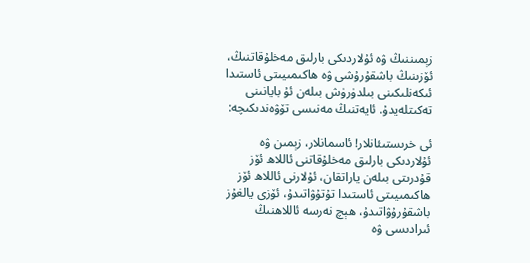زېمىننىڭ ۋە ئۇلاردىكى بارلىق مەخلۇقاتنىڭ، ئۆزىنىڭ باشقۇرۇشى ۋە ھاكىمىيىتى ئاستىدا ئىكەنلىكىنى بىلدۈرۈش بىلەن ئۇ بايانىنى تەكىتلەيدۇ. ئايەتنىڭ مەنىسى تۆۋەندىكىچە:

ئى خرىستىئانلار! ئاسمانلار، زېمىن ۋە ئۇلاردىكى بارلىق مەخلۇقاتنى ئاللاھ ئۆز قۇدرىتى بىلەن ياراتقان، ئۇلارنى ئاللاھ ئۆز ھاكىمىيىتى ئاستىدا تۇتۇۋاتىدۇ، ئۆزى يالغۇز باشقۇرۇۋاتىدۇ، ھېچ نەرسە ئاللاھنىڭ ئىرادىسى ۋە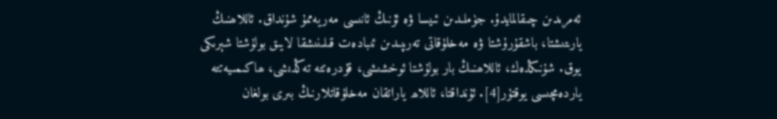ئەمرىدىن چىقالمايدۇ. جۈملىدىن ئىيسا ۋە ئۇنىڭ ئانىسى مەريەممۇ شۇنداق. ئاللاھنىڭ يارىتىشتا، باشقۇرۇشتا ۋە مەخلۇقاتى تەرىپىدىن ئىبادەت قىلىنىشقا لايىق بولۇشتا شېرىكى يوق. شۇنىڭدەك، ئاللاھنىڭ بار بولۇشتا ئوخشىشى، قۇدرەتتە تەڭدىشى، ھاكىمىيەتتە ياردەمچىسى يوقتۇر[4]. ئۇنداقتا، ئاللاھ ياراتقان مەخلۇقاتلارنىڭ بىرى بولغان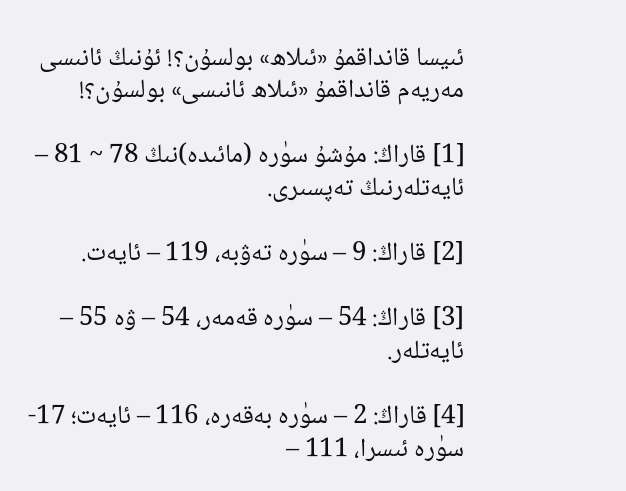ئىيسا قانداقمۇ «ئىلاھ» بولسۇن؟! ئۇنىڭ ئانىسى مەريەم قانداقمۇ «ئىلاھ ئانىسى» بولسۇن؟!

[1] قاراڭ: مۇشۇ سۈرە (مائىدە)نىڭ 78 ~ 81 – ئايەتلەرنىڭ تەپسىرى.

[2] قاراڭ: 9 – سۈرە تەۋبە، 119 – ئايەت.

[3] قاراڭ: 54 – سۈرە قەمەر، 54 – ۋە 55 – ئايەتلەر.

[4] قاراڭ: 2 – سۈرە بەقەرە، 116 – ئايەت؛ 17- سۈرە ئىسرا، 111 –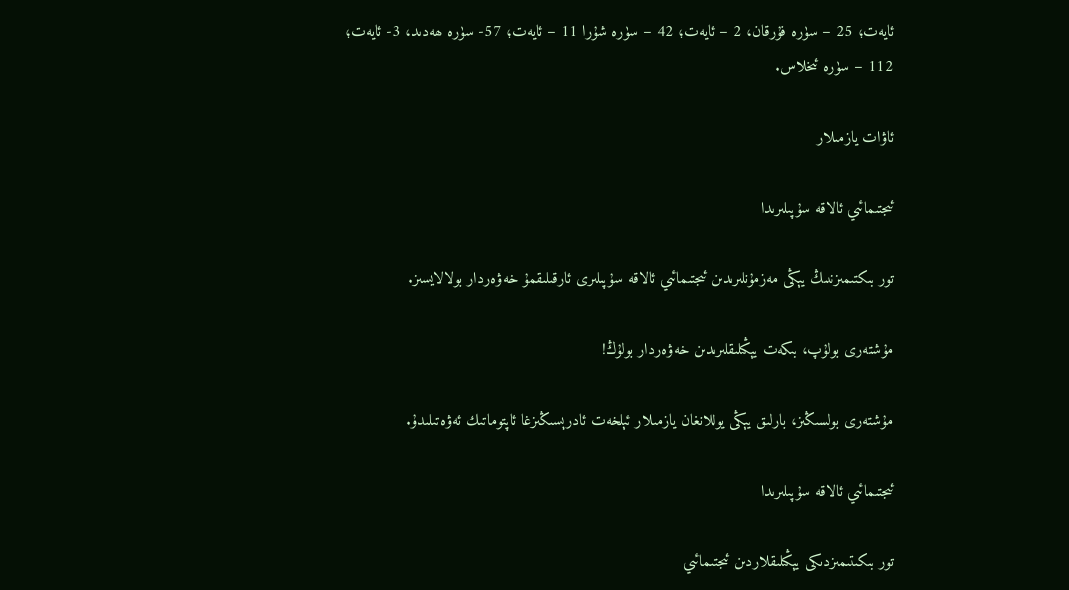ئايەت؛ 25 – سۈرە فۇرقان، 2 – ئايەت؛ 42 – سۈرە شۇرا 11 – ئايەت؛ 57- سۈرە ھەدىد، 3- ئايەت؛ 112 – سۈرە ئىخلاس.

ئاۋات يازمىلار

ئىجتىمائىي ئالاقە سۇپىلىرىدا

تور بىكتىمىزنىىڭ يېڭى مەزمۇنلىرىدىن ئىجتىمائىي ئالاقە سۇپىلىرى ئارقىلىقمۇ خەۋەردار بولالايسىز.

مۇشتەرى بولۇپ، بىكەت يېڭىلىقلىرىدىن خەۋەردار بولۇڭ!

مۇشتەرى بولسىڭىز، بارلىق يېڭى يوللانغان يازمىلار ئېلخەت ئادرېسىڭىزغا ئاپتوماتىك ئەۋەتىلىدۇ.

ئىجتىمائىي ئالاقە سۇپىلىرىدا

تور بىكىتىمىزدىكى يېڭىلىقلاردىن ئىجتىمائىي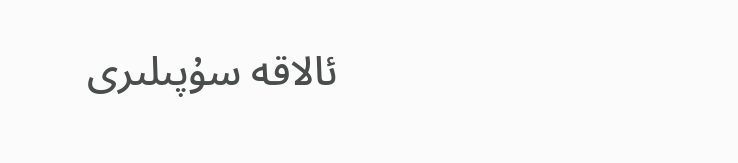ئالاقە سۇپىلىرى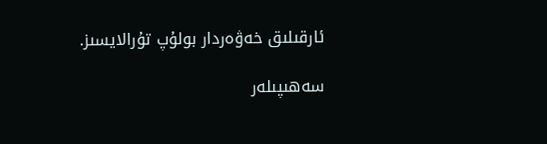ئارقىلىق خەۋەردار بولۇپ تۇرالايسىز.

سەھىپىلەر